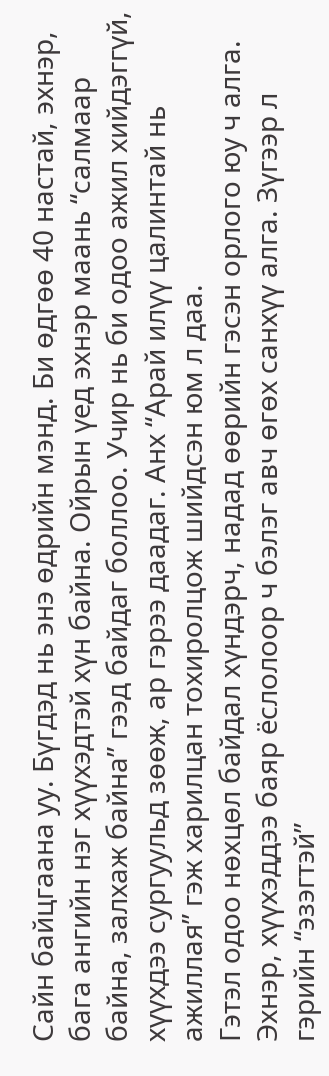Сайн байцгаана уу. Бүгдэд нь энэ өдрийн мэнд. Би өдгөө 40 настай, эхнэр, бага ангийн нэг хүүхэдтэй хүн байна. Ойрын үед эхнэр маань “салмаар байна, залхаж байна” гээд байдаг боллоо. Учир нь би одоо ажил хийдэггүй, хүүхдээ сургуульд зөөж, ар гэрээ даадаг. Анх “Арай илүү цалинтай нь ажиллая” гэж харилцан тохиролцож шийдсэн юм л даа.
Гэтэл одоо нөхцөл байдал хүндэрч, надад өөрийн гэсэн орлого юу ч алга. Эхнэр, хүүхэддээ баяр ёслолоор ч бэлэг авч өгөх санхүү алга. Зүгээр л гэрийн “эзэгтэй”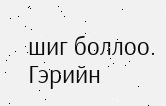шиг боллоо. Гэрийн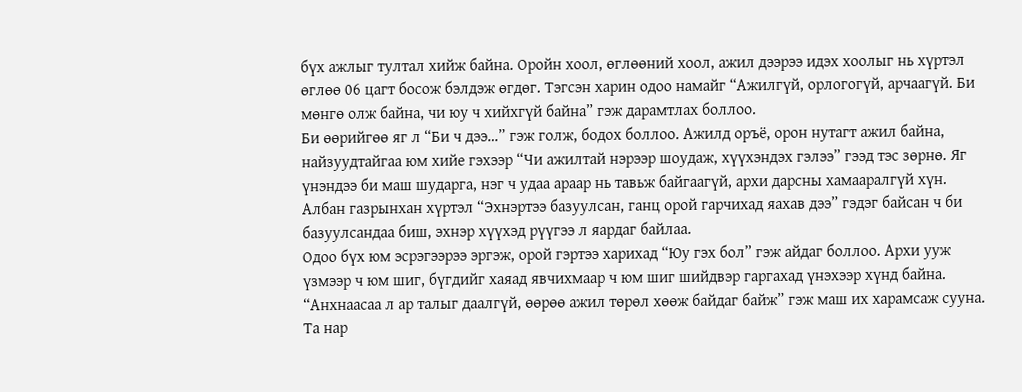бүх ажлыг тултал хийж байна. Оройн хоол, өглөөний хоол, ажил дээрээ идэх хоолыг нь хүртэл өглөө 06 цагт босож бэлдэж өгдөг. Тэгсэн харин одоо намайг “Ажилгүй, орлогогүй, арчаагүй. Би мөнгө олж байна, чи юу ч хийхгүй байна” гэж дарамтлах боллоо.
Би өөрийгөө яг л “Би ч дээ…” гэж голж, бодох боллоо. Ажилд оръё, орон нутагт ажил байна, найзуудтайгаа юм хийе гэхээр “Чи ажилтай нэрээр шоудаж, хүүхэндэх гэлээ” гээд тэс зөрнө. Яг үнэндээ би маш шударга, нэг ч удаа араар нь тавьж байгаагүй, архи дарсны хамааралгүй хүн. Албан газрынхан хүртэл “Эхнэртээ базуулсан, ганц орой гарчихад яахав дээ” гэдэг байсан ч би базуулсандаа биш, эхнэр хүүхэд рүүгээ л яардаг байлаа.
Одоо бүх юм эсрэгээрээ эргэж, орой гэртээ харихад “Юу гэх бол” гэж айдаг боллоо. Архи ууж үзмээр ч юм шиг, бүгдийг хаяад явчихмаар ч юм шиг шийдвэр гаргахад үнэхээр хүнд байна. “Анхнаасаа л ар талыг даалгүй, өөрөө ажил төрөл хөөж байдаг байж” гэж маш их харамсаж сууна. Та нар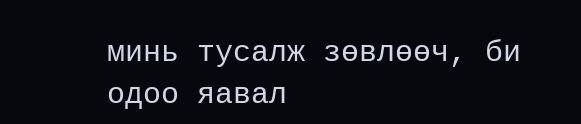минь тусалж зөвлөөч, би одоо яавал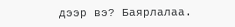дээр вэ? Баярлалаа.